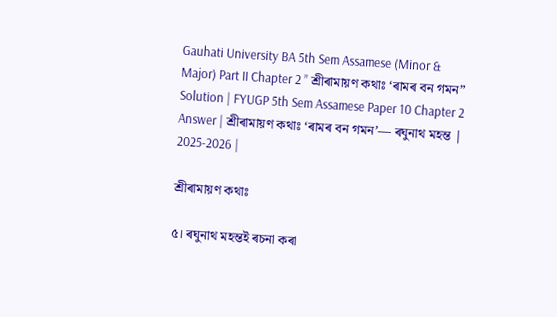Gauhati University BA 5th Sem Assamese (Minor & Major) Part II Chapter 2 ” শ্ৰীৰামায়ণ কথাঃ ‘ৰামৰ বন গমন” Solution | FYUGP 5th Sem Assamese Paper 10 Chapter 2 Answer | শ্ৰীৰামায়ণ কথাঃ ‘ৰামৰ বন গমন’— ৰঘুনাথ মহন্ত | 2025-2026 |

শ্ৰীৰামায়ণ কথাঃ

৫। ৰঘুনাথ মহন্তই ৰচনা কৰা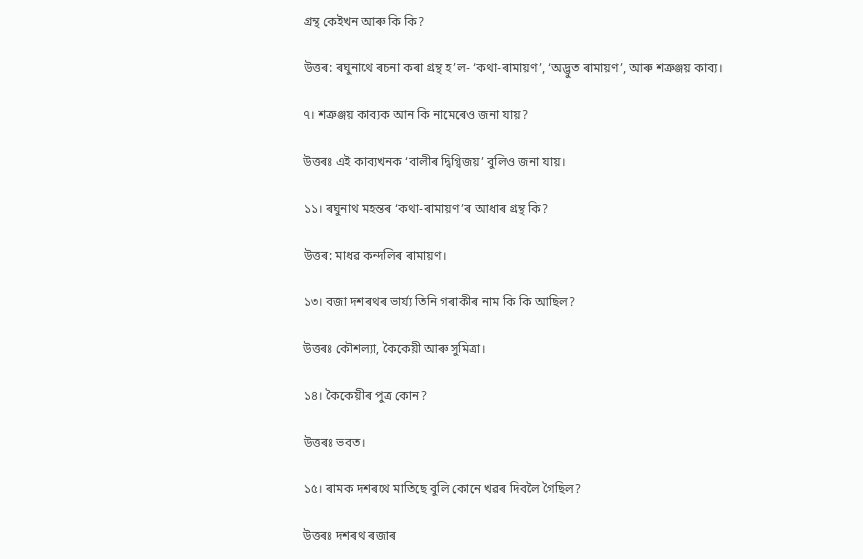গ্ৰন্থ কেইখন আৰু কি কি?

উত্তৰ: ৰঘুনাথে ৰচনা কৰা গ্ৰন্থ হ’ল- ‘কথা-ৰামায়ণ’, ‘অদ্ভুত ৰামায়ণ’, আৰু শত্রুঞ্জয় কাব্য।

৭। শত্রুঞ্জয় কাব্যক আন কি নামেৰেও জনা যায়?

উত্তৰঃ এই কাব্যখনক ‘বালীৰ দ্বিগ্বিজয়’ বুলিও জনা যায়।

১১। ৰঘুনাথ মহন্তৰ ‘কথা-ৰামায়ণ’ৰ আধাৰ গ্ৰন্থ কি?

উত্তৰ: মাধৱ কন্দলিৰ ৰামায়ণ।

১৩। বজা দশৰথৰ ভাৰ্য্য তিনি গৰাকীৰ নাম কি কি আছিল?

উত্তৰঃ কৌশল্যা, কৈকেয়ী আৰু সুমিত্রা।

১৪। কৈকেয়ীৰ পুত্র কোন?

উত্তৰঃ ভবত।

১৫। ৰামক দশৰথে মাতিছে বুলি কোনে খৱৰ দিবলৈ গৈছিল?

উত্তৰঃ দশৰথ ৰজাৰ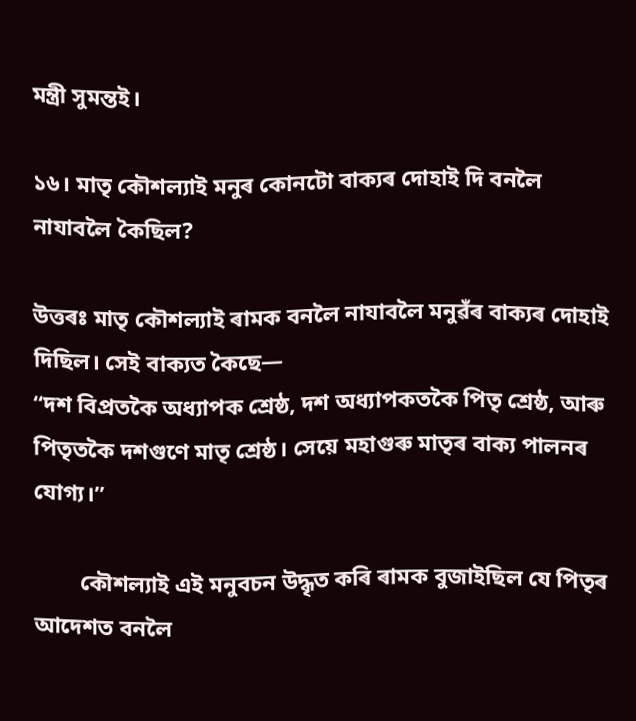মন্ত্রী সুমন্তই।

১৬। মাতৃ কৌশল্যাই মনুৰ কোনটো বাক্যৰ দোহাই দি বনলৈ নাযাবলৈ কৈছিল?

উত্তৰঃ মাতৃ কৌশল্যাই ৰামক বনলৈ নাযাবলৈ মনুৱঁৰ বাক্যৰ দোহাই দিছিল। সেই বাক্যত কৈছে—
“দশ বিপ্ৰতকৈ অধ্যাপক শ্ৰেষ্ঠ, দশ অধ্যাপকতকৈ পিতৃ শ্ৰেষ্ঠ, আৰু পিতৃতকৈ দশগুণে মাতৃ শ্ৰেষ্ঠ। সেয়ে মহাগুৰু মাতৃৰ বাক্য পালনৰ যোগ্য।”

        কৌশল্যাই এই মনুবচন উদ্ধৃত কৰি ৰামক বুজাইছিল যে পিতৃৰ আদেশত বনলৈ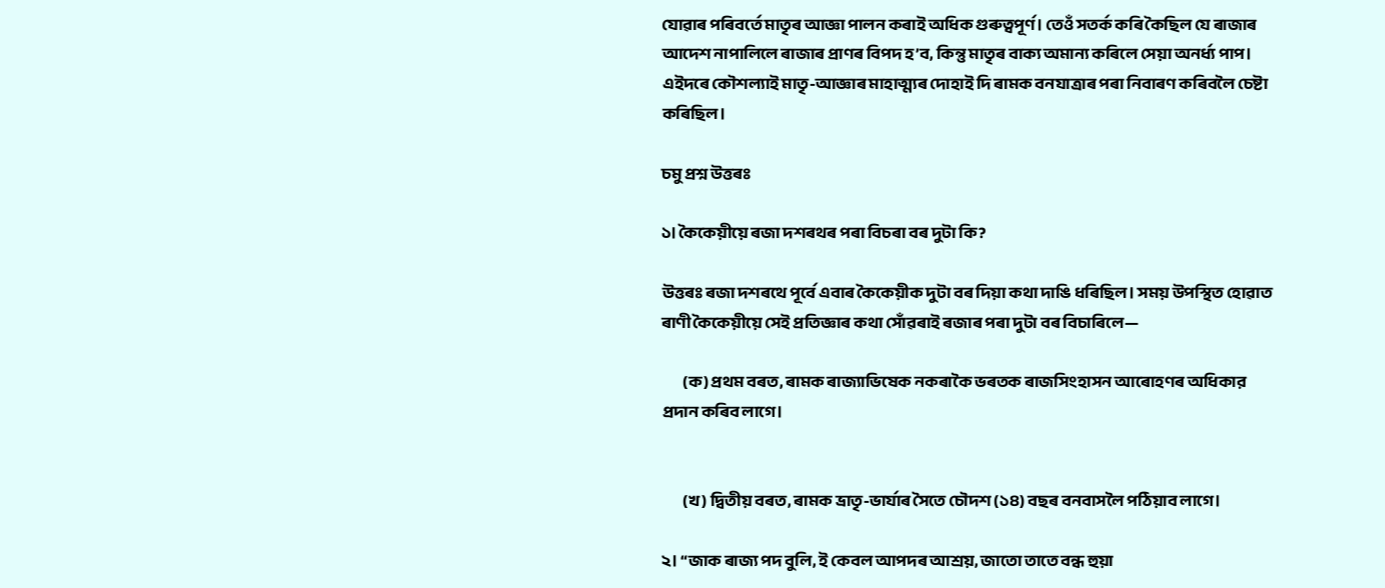যোৱাৰ পৰিবৰ্তে মাতৃৰ আজ্ঞা পালন কৰাই অধিক গুৰুত্বপূৰ্ণ। তেওঁ সতর্ক কৰি কৈছিল যে ৰাজাৰ আদেশ নাপালিলে ৰাজাৰ প্ৰাণৰ বিপদ হ’ব, কিন্তু মাতৃৰ বাক্য অমান্য কৰিলে সেয়া অনৰ্ধ্য পাপ। এইদৰে কৌশল্যাই মাতৃ-আজ্ঞাৰ মাহাত্ম্যৰ দোহাই দি ৰামক বনযাত্ৰাৰ পৰা নিবাৰণ কৰিবলৈ চেষ্টা কৰিছিল।

চমু প্ৰশ্ন উত্তৰঃ

১। কৈকেয়ীয়ে ৰজা দশৰথৰ পৰা বিচৰা বৰ দুটা কি?

উত্তৰঃ ৰজা দশৰথে পূৰ্বে এবাৰ কৈকেয়ীক দুটা বৰ দিয়া কথা দাঙি ধৰিছিল। সময় উপস্থিত হোৱাত ৰাণী কৈকেয়ীয়ে সেই প্রতিজ্ঞাৰ কথা সোঁৱৰাই ৰজাৰ পৰা দুটা বৰ বিচাৰিলে—

        (ক) প্ৰথম বৰত, ৰামক ৰাজ্যাভিষেক নকৰাকৈ ভৰতক ৰাজসিংহাসন আৰোহণৰ অধিকার প্ৰদান কৰিব লাগে।


        (খ) দ্বিতীয় বৰত, ৰামক ভ্ৰাতৃ-ভাৰ্যাৰ সৈতে চৌদশ (১৪) বছৰ বনবাসলৈ পঠিয়াব লাগে।

২। “জাক ৰাজ্য পদ বুলি, ই কেবল আপদৰ আশ্রয়, জাতো তাতে বন্ধ হুয়া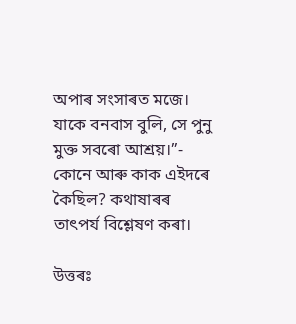অপাৰ সংসাৰত মজে। যাকে বনবাস বুলি, সে পুনু মুক্ত সবৰো আশ্রয়।”- কোনে আৰু কাক এইদৰে কৈছিল? কথাষাৰৰ তাৎপর্য বিশ্লেষণ কৰা।

উত্তৰঃ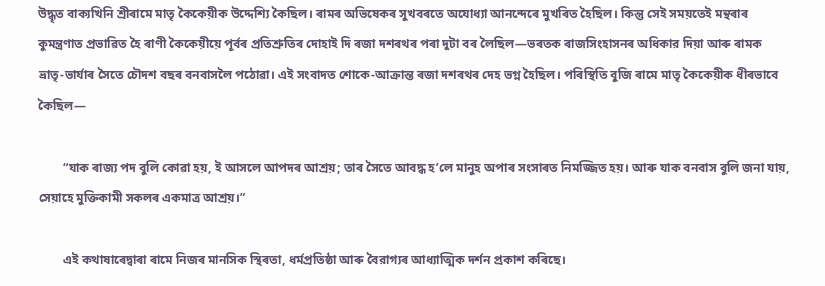উদ্ধৃত বাক্যখিনি শ্ৰীৰামে মাতৃ কৈকেয়ীক উদ্দেশ্যি কৈছিল। ৰামৰ অভিষেকৰ সুখবৰতে অযোধ্যা আনন্দেৰে মুখৰিত হৈছিল। কিন্তু সেই সময়তেই মন্থৰাৰ কুমন্ত্ৰণাত প্ৰভাৱিত হৈ ৰাণী কৈকেয়ীয়ে পূৰ্বৰ প্রতিশ্ৰুতিৰ দোহাই দি ৰজা দশৰথৰ পৰা দুটা বৰ লৈছিল—ভৰতক ৰাজসিংহাসনৰ অধিকার দিয়া আৰু ৰামক ভ্ৰাতৃ-ভাৰ্যাৰ সৈতে চৌদশ বছৰ বনবাসলৈ পঠোৱা। এই সংবাদত শোকে-আক্ৰান্ত ৰজা দশৰথৰ দেহ ভগ্ন হৈছিল। পৰিস্থিতি বুজি ৰামে মাতৃ কৈকেয়ীক ধীৰভাবে কৈছিল—

        “যাক ৰাজ্য পদ বুলি কোৱা হয়, ই আসলে আপদৰ আশ্রয়; তাৰ সৈতে আবদ্ধ হ’লে মানুহ অপাৰ সংসাৰত নিমজ্জিত হয়। আৰু যাক বনবাস বুলি জনা যায়, সেয়াহে মুক্তিকামী সকলৰ একমাত্র আশ্রয়।”

        এই কথাষাৰেদ্বাৰা ৰামে নিজৰ মানসিক স্থিৰতা, ধৰ্মপ্ৰতিষ্ঠা আৰু বৈরাগ্যৰ আধ্যাত্মিক দৰ্শন প্ৰকাশ কৰিছে।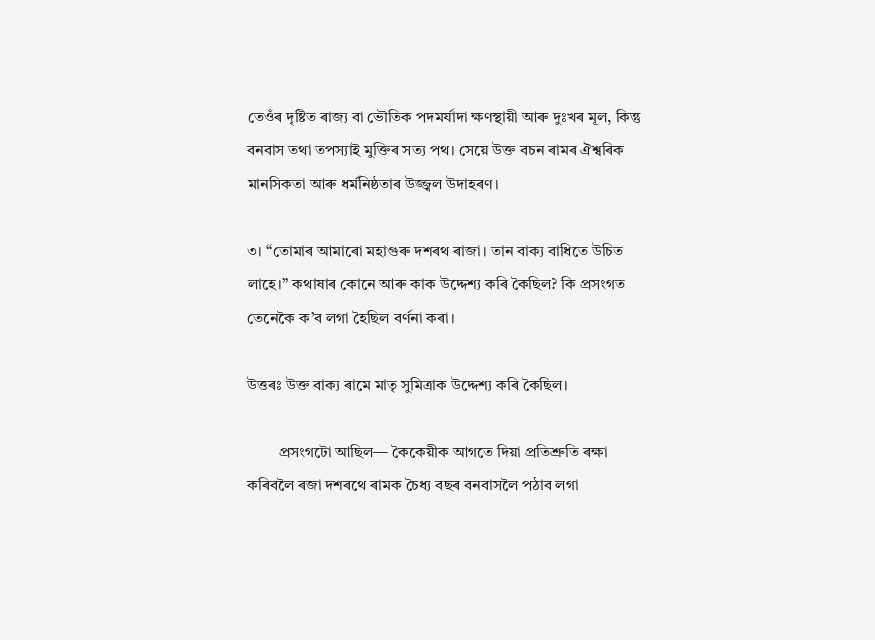তেওঁৰ দৃষ্টিত ৰাজ্য বা ভৌতিক পদমৰ্যাদা ক্ষণস্থায়ী আৰু দুঃখৰ মূল, কিন্তু বনবাস তথা তপস্যাই মুক্তিৰ সত্য পথ। সেয়ে উক্ত বচন ৰামৰ ঐশ্বৰিক মানসিকতা আৰু ধৰ্মনিষ্ঠতাৰ উজ্জ্বল উদাহৰণ।

৩। “তোমাৰ আমাৰো মহাগুৰু দশৰথ ৰাজা। তান বাক্য বাধিতে উচিত লাহে।” কথাষাৰ কোনে আৰু কাক উদ্দেশ্য কৰি কৈছিল? কি প্রসংগত তেনেকৈ ক’ব লগা হৈছিল বৰ্ণনা কৰা।

উত্তৰঃ উক্ত বাক্য ৰামে মাতৃ সুমিত্রাক উদ্দেশ্য কৰি কৈছিল।

        প্ৰসংগটো আছিল— কৈকেয়ীক আগতে দিয়া প্ৰতিশ্ৰুতি ৰক্ষা কৰিবলৈ ৰজা দশৰথে ৰামক চৈধ্য বছৰ বনবাসলৈ পঠাব লগা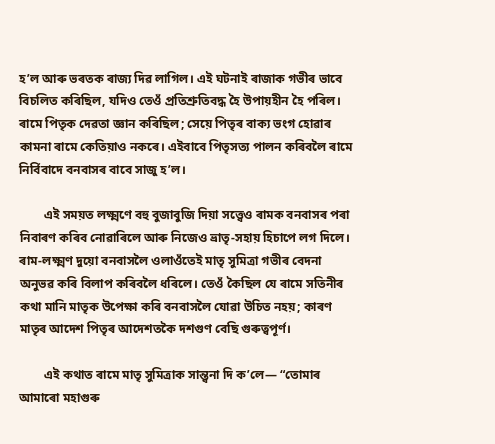হ’ল আৰু ভৰতক ৰাজ্য দিৱ লাগিল। এই ঘটনাই ৰাজাক গভীৰ ভাবে বিচলিত কৰিছিল, যদিও তেওঁ প্ৰতিশ্ৰুতিবদ্ধ হৈ উপায়হীন হৈ পৰিল। ৰামে পিতৃক দেৱতা জ্ঞান কৰিছিল; সেয়ে পিতৃৰ বাক্য ভংগ হোৱাৰ কামনা ৰামে কেতিয়াও নকৰে। এইবাবে পিতৃসত্য পালন কৰিবলৈ ৰামে নিৰ্বিবাদে বনবাসৰ বাবে সাজু হ’ল।

        এই সময়ত লক্ষ্মণে বহু বুজাবুজি দিয়া সত্ত্বেও ৰামক বনবাসৰ পৰা নিবাৰণ কৰিব নোৱাৰিলে আৰু নিজেও ভ্রাতৃ-সহায় হিচাপে লগ দিলে। ৰাম-লক্ষ্মণ দুয়ো বনবাসলৈ ওলাওঁতেই মাতৃ সুমিত্রা গভীৰ বেদনা অনুভৱ কৰি বিলাপ কৰিবলৈ ধৰিলে। তেওঁ কৈছিল যে ৰামে সতিনীৰ কথা মানি মাতৃক উপেক্ষা কৰি বনবাসলৈ যোৱা উচিত নহয়; কাৰণ মাতৃৰ আদেশ পিতৃৰ আদেশতকৈ দশগুণ বেছি গুৰুত্বপূৰ্ণ।

        এই কথাত ৰামে মাতৃ সুমিত্রাক সান্ত্বনা দি ক’লে— “তোমাৰ আমাৰো মহাগুৰু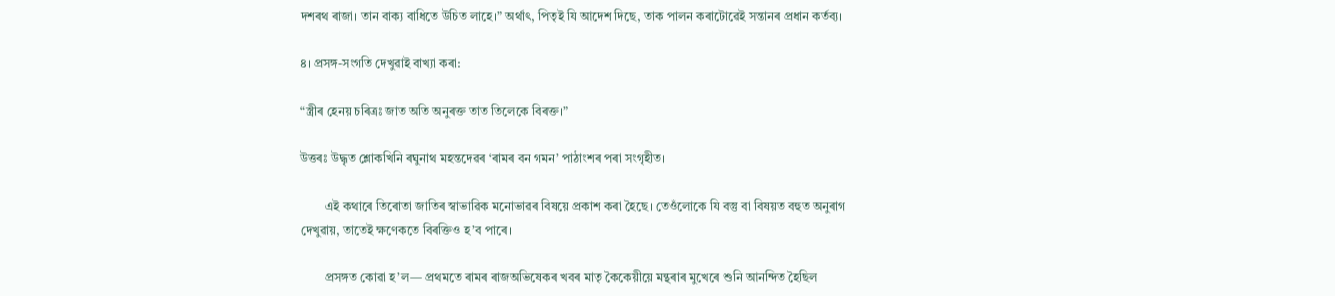দশৰথ ৰাজা। তান বাক্য বাধিতে উচিত লাহে।” অৰ্থাৎ, পিতৃই যি আদেশ দিছে, তাক পালন কৰাটোৱেই সন্তানৰ প্রধান কৰ্তব্য।

৪। প্ৰসঙ্গ-সংগতি দেখুৱাই বাখ্যা কৰা:

“স্ত্ৰীৰ হেনয় চৰিত্ৰঃ জাত অতি অনুৰক্ত তাত তিলেকে বিৰক্ত।”

উত্তৰঃ উদ্ধৃত শ্লোকখিনি ৰঘুনাথ মহন্তদেৱৰ ‘ৰামৰ বন গমন’ পাঠাংশৰ পৰা সংগৃহীত।

        এই কথাৰে তিৰোতা জাতিৰ স্বাভাৱিক মনোভাৱৰ বিষয়ে প্ৰকাশ কৰা হৈছে। তেওঁলোকে যি বস্তু বা বিষয়ত বহুত অনুৰাগ দেখুৱায়, তাতেই ক্ষণেকতে বিৰক্তিও হ’ব পাৰে।

        প্ৰসঙ্গত কোৱা হ’ল— প্ৰথমতে ৰামৰ ৰাজঅভিষেকৰ খবৰ মাতৃ কৈকেয়ীয়ে মন্থৰাৰ মুখেৰে শুনি আনন্দিত হৈছিল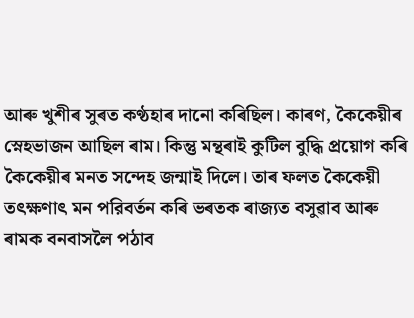আৰু খুশীৰ সুৰত কণ্ঠহাৰ দানো কৰিছিল। কাৰণ, কৈকেয়ীৰ স্নেহভাজন আছিল ৰাম। কিন্তু মন্থৰাই কুটিল বুদ্ধি প্ৰয়োগ কৰি কৈকেয়ীৰ মনত সন্দেহ জন্মাই দিলে। তাৰ ফলত কৈকেয়ী তৎক্ষণাৎ মন পরিবর্তন কৰি ভৰতক ৰাজ্যত বসুৱাব আৰু ৰামক বনবাসলৈ পঠাব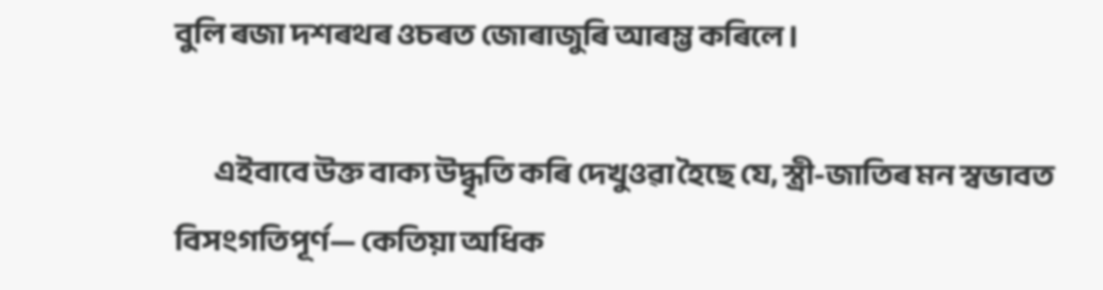বুলি ৰজা দশৰথৰ ওচৰত জোৰাজুৰি আৰম্ভ কৰিলে।

        এইবাবে উক্ত বাক্য উদ্ধৃতি কৰি দেখুওৱা হৈছে যে, স্ত্ৰী-জাতিৰ মন স্বভাবত বিসংগতিপূর্ণ— কেতিয়া অধিক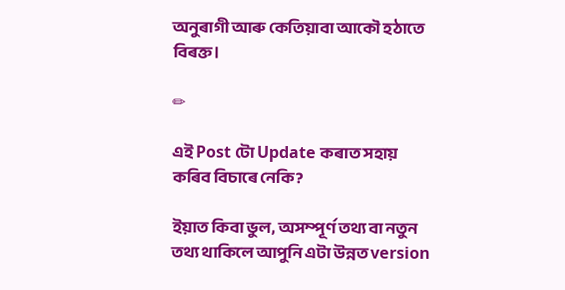অনুৰাগী আৰু কেতিয়াবা আকৌ হঠাতে বিৰক্ত।

✏

এই Post টো Update কৰাত সহায় কৰিব বিচাৰে নেকি?

ইয়াত কিবা ভুল, অসম্পূৰ্ণ তথ্য বা নতুন তথ্য থাকিলে আপুনি এটা উন্নত version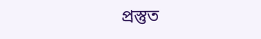প্ৰস্তুত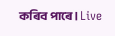কৰিব পাৰে। Live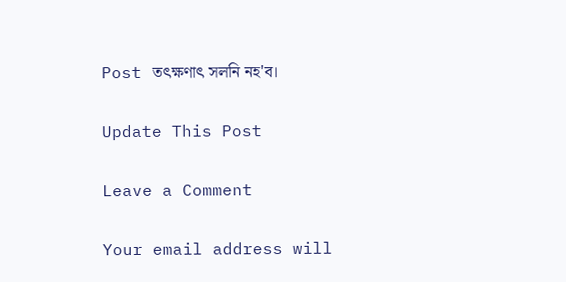Post তৎক্ষণাৎ সলনি নহ'ব।

Update This Post

Leave a Comment

Your email address will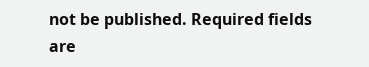not be published. Required fields are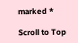marked *

Scroll to Top